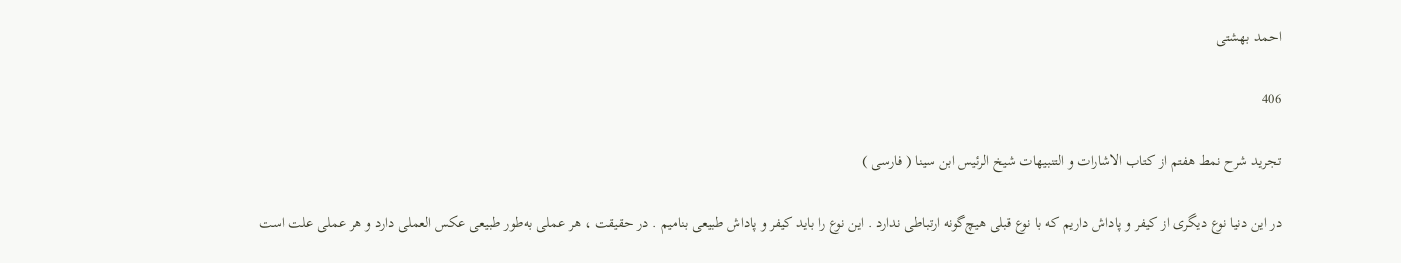احمد بهشتى

406

تجريد شرح نمط هفتم از كتاب الاشارات و التنبيهات شيخ الرئيس ابن سينا ( فارسى )

در اين دنيا نوع ديگرى از كيفر و پاداش داريم كه با نوع قبلى هيچ‌گونه ارتباطى ندارد . اين نوع را بايد كيفر و پاداش طبيعى بناميم . در حقيقت ، هر عملى به‌طور طبيعى عكس العملى دارد و هر عملى علت است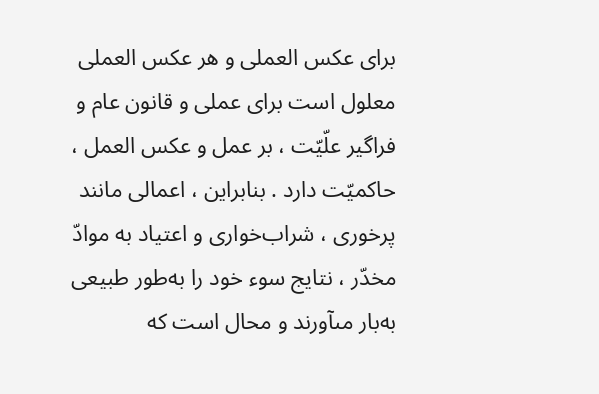براى عكس العملى و هر عكس العملى معلول است براى عملى و قانون عام و فراگير علّيّت ، بر عمل و عكس العمل ، حاكميّت دارد . بنابراين ، اعمالى مانند پرخورى ، شراب‌خوارى و اعتياد به موادّ مخدّر ، نتايج سوء خود را به‌طور طبيعى به‌بار مىآورند و محال است كه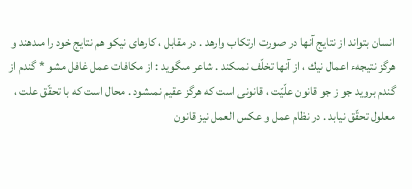انسان بتواند از نتايج آنها در صورت ارتكاب وارهد . در مقابل ، كارهاى نيكو هم نتايج خود را مىدهند و هرگز نتيجهء اعمال نيك ، از آنها تخلّف نمىكند . شاعر مىگويد : از مكافات عمل غافل مشو * گندم از گندم برويد جو ز جو قانون علّيّت ، قانونى است كه هرگز عقيم نمىشود . محال است كه با تحقّق علت ، معلول تحقّق نيابد . در نظام عمل و عكس العمل نيز قانون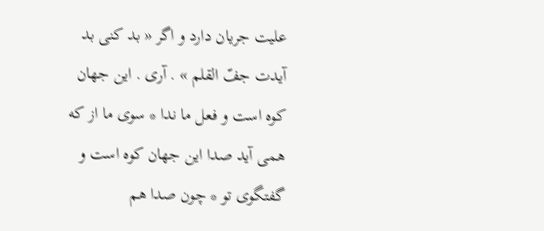عليت جريان دارد و اگر « بد كنى بد آيدت جفّ القلم » . آرى . اين جهان كوه است و فعل ما ندا * سوى ما از كه همى آيد صدا اين جهان كوه است و گفتگوى تو * چون صدا هم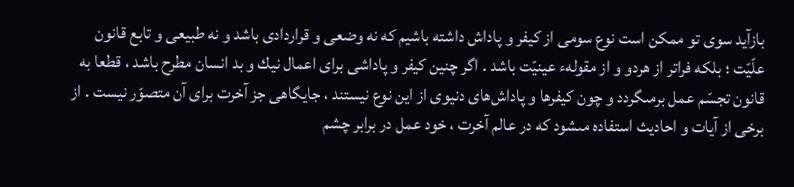بازآيد سوى تو ممكن است نوع سومى از كيفر و پاداش داشته باشيم كه نه وضعى و قراردادى باشد و نه طبيعى و تابع قانون علّيّت ؛ بلكه فراتر از هردو و از مقولهء عينيّت باشد . اگر چنين كيفر و پاداشى براى اعمال نيك و بد انسان مطرح باشد ، قطعا به قانون تجسّم عمل برمىگردد و چون كيفرها و پاداش‌هاى دنيوى از اين نوع نيستند ، جايگاهى جز آخرت براى آن متصوّر نيست . از برخى از آيات و احاديث استفاده مىشود كه در عالم آخرت ، خود عمل در برابر چشم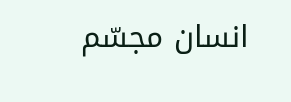انسان مجسّم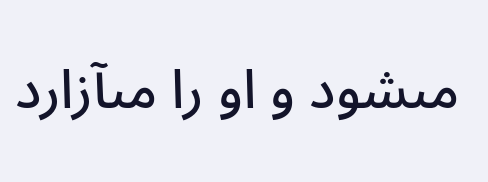مىشود و او را مىآزارد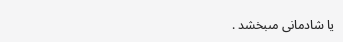يا شادمانى مىبخشد .